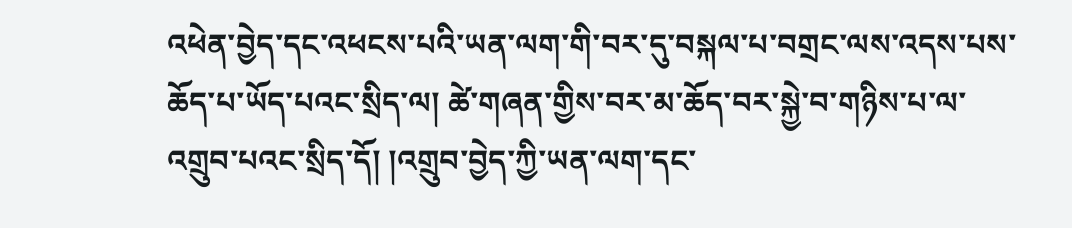འཕེན་བྱེད་དང་འཕངས་པའི་ཡན་ལག་གི་བར་དུ་བསྐལ་པ་བགྲང་ལས་འདས་པས་ཆོད་པ་ཡོད་པའང་སྲིད་ལ། ཚེ་གཞན་གྱིས་བར་མ་ཆོད་བར་སྐྱེ་བ་གཉིས་པ་ལ་འགྲུབ་པའང་སྲིད་དོ། །འགྲུབ་བྱེད་ཀྱི་ཡན་ལག་དང་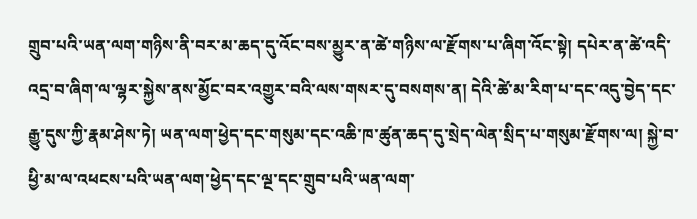གྲུབ་པའི་ཡན་ལག་གཉིས་ནི་བར་མ་ཆད་དུ་འོང་བས་མྱུར་ན་ཚེ་གཉིས་ལ་རྫོགས་པ་ཞིག་འོང་སྟེ། དཔེར་ན་ཚེ་འདི་འདྲ་བ་ཞིག་ལ་ལྷར་སྐྱེས་ནས་མྱོང་བར་འགྱུར་བའི་ལས་གསར་དུ་བསགས་ན། དེའི་ཚེ་མ་རིག་པ་དང་འདུ་བྱེད་དང་རྒྱུ་དུས་ཀྱི་རྣམ་ཤེས་ཏེ། ཡན་ལག་ཕྱེད་དང་གསུམ་དང་འཆི་ཁ་ཚུན་ཆད་དུ་སྲེད་ལེན་སྲིད་པ་གསུམ་རྫོགས་ལ། སྐྱེ་བ་ཕྱི་མ་ལ་འཕངས་པའི་ཡན་ལག་ཕྱེད་དང་ལྔ་དང་གྲུབ་པའི་ཡན་ལག་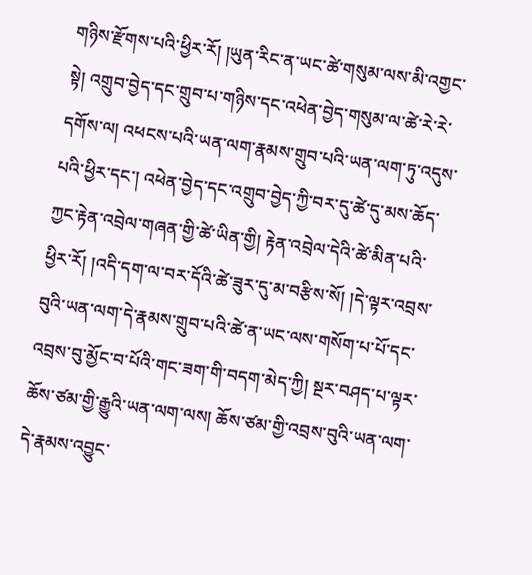གཉིས་རྫོགས་པའི་ཕྱིར་རོ། །ཡུན་རིང་ན་ཡང་ཚེ་གསུམ་ལས་མི་འགྱང་སྟེ། འགྲུབ་བྱེད་དང་གྲུབ་པ་གཉིས་དང་འཕེན་བྱེད་གསུམ་ལ་ཚེ་རེ་རེ་དགོས་ལ། འཕངས་པའི་ཡན་ལག་རྣམས་གྲུབ་པའི་ཡན་ལག་ཏུ་འདུས་པའི་ཕྱིར་དང་། འཕེན་བྱེད་དང་འགྲུབ་བྱེད་ཀྱི་བར་དུ་ཚེ་དུ་མས་ཆོད་ཀྱང་རྟེན་འབྲེལ་གཞན་གྱི་ཚེ་ཡིན་གྱི། རྟེན་འབྲེལ་དེའི་ཚེ་མིན་པའི་ཕྱིར་རོ། །འདི་དག་ལ་བར་དོའི་ཚེ་ཟུར་དུ་མ་བརྩིས་སོ། །དེ་ལྟར་འབྲས་བུའི་ཡན་ལག་དེ་རྣམས་གྲུབ་པའི་ཚེ་ན་ཡང་ལས་གསོག་པ་པོ་དང་འབྲས་བུ་མྱོང་བ་པོའི་གང་ཟག་གི་བདག་མེད་ཀྱི། སྔར་བཤད་པ་ལྟར་ཆོས་ཙམ་གྱི་རྒྱུའི་ཡན་ལག་ལས། ཆོས་ཙམ་གྱི་འབྲས་བུའི་ཡན་ལག་དེ་རྣམས་འབྱུང་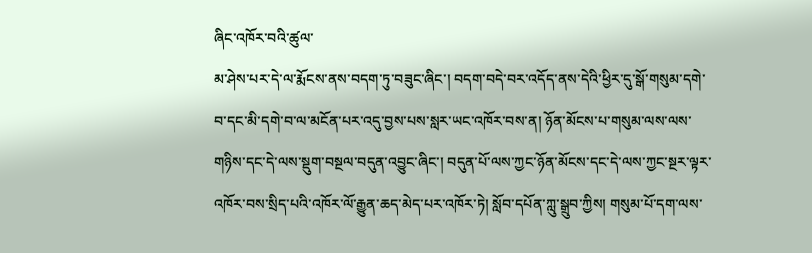ཞིང་འཁོར་བའི་ཚུལ་
མ་ཤེས་པར་དེ་ལ་རྨོངས་ནས་བདག་ཏུ་བཟུང་ཞིང་། བདག་བདེ་བར་འདོད་ནས་དེའི་ཕྱིར་དུ་སྒོ་གསུམ་དགེ་བ་དང་མི་དགེ་བ་ལ་མངོན་པར་འདུ་བྱས་པས་སླར་ཡང་འཁོར་བས་ན། ཉོན་མོངས་པ་གསུམ་ལས་ལས་གཉིས་དང་དེ་ལས་སྡུག་བསྔལ་བདུན་འབྱུང་ཞིང་། བདུན་པོ་ལས་ཀྱང་ཉོན་མོངས་དང་དེ་ལས་ཀྱང་སྔར་ལྟར་འཁོར་བས་སྲིད་པའི་འཁོར་ལོ་རྒྱུན་ཆད་མེད་པར་འཁོར་ཏེ། སློབ་དཔོན་ཀླུ་སྒྲུབ་ཀྱིས། གསུམ་པོ་དག་ལས་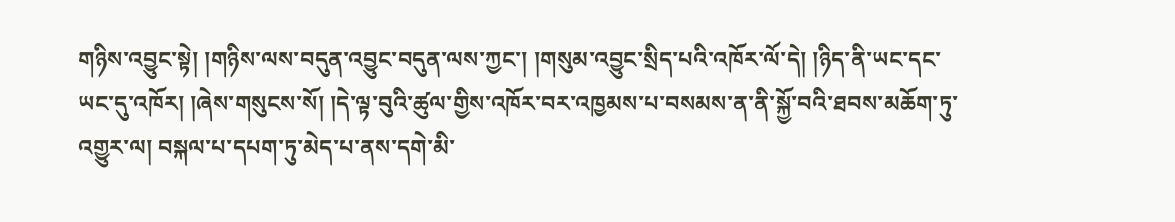གཉིས་འབྱུང་སྟེ། །གཉིས་ལས་བདུན་འབྱུང་བདུན་ལས་ཀྱང་། །གསུམ་འབྱུང་སྲིད་པའི་འཁོར་ལོ་དེ། །ཉིད་ནི་ཡང་དང་ཡང་དུ་འཁོར། །ཞེས་གསུངས་སོ། །དེ་ལྟ་བུའི་ཚུལ་གྱིས་འཁོར་བར་འཁྱམས་པ་བསམས་ན་ནི་སྐྱོ་བའི་ཐབས་མཆོག་ཏུ་འགྱུར་ལ། བསྐལ་པ་དཔག་ཏུ་མེད་པ་ནས་དགེ་མི་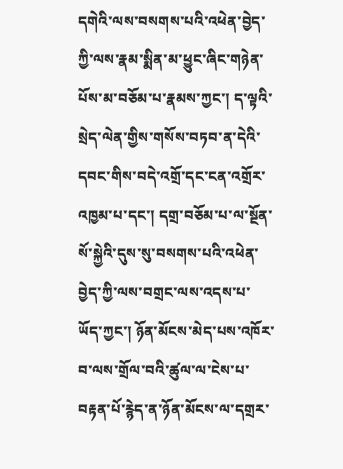དགེའི་ལས་བསགས་པའི་འཕེན་བྱེད་ཀྱི་ལས་རྣམ་སྨིན་མ་ཕྱུང་ཞིང་གཉེན་པོས་མ་བཅོམ་པ་རྣམས་ཀྱང་། ད་ལྟའི་སྲེད་ལེན་གྱིས་གསོས་བཏབ་ན་དེའི་དབང་གིས་བདེ་འགྲོ་དང་ངན་འགྲོར་འཁྱམ་པ་དང་། དགྲ་བཅོམ་པ་ལ་སྔོན་སོ་སྐྱེའི་དུས་སུ་བསགས་པའི་འཕེན་བྱེད་ཀྱི་ལས་བགྲང་ལས་འདས་པ་ཡོད་ཀྱང་། ཉོན་མོངས་མེད་པས་འཁོར་བ་ལས་གྲོལ་བའི་ཚུལ་ལ་ངེས་པ་བརྟན་པོ་རྙེད་ན་ཉོན་མོངས་ལ་དགྲར་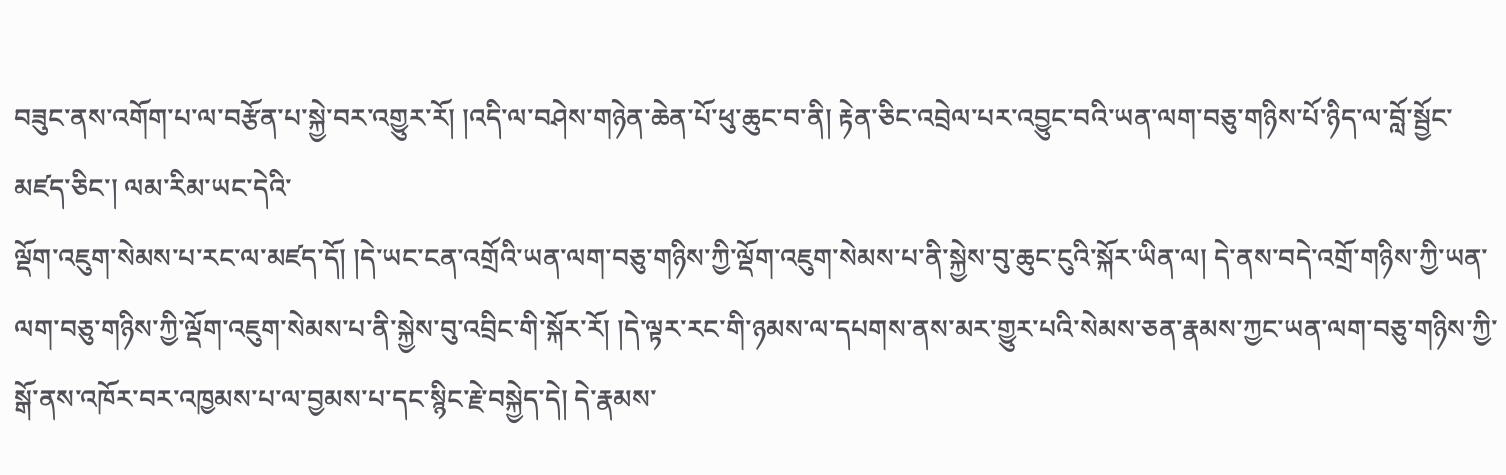བཟུང་ནས་འགོག་པ་ལ་བརྩོན་པ་སྐྱེ་བར་འགྱུར་རོ། །འདི་ལ་བཤེས་གཉེན་ཆེན་པོ་ཕུ་ཆུང་བ་ནི། རྟེན་ཅིང་འབྲེལ་པར་འབྱུང་བའི་ཡན་ལག་བཅུ་གཉིས་པོ་ཉིད་ལ་བློ་སྦྱོང་མཛད་ཅིང་། ལམ་རིམ་ཡང་དེའི་
ལྡོག་འཇུག་སེམས་པ་རང་ལ་མཛད་དོ། །དེ་ཡང་ངན་འགྲོའི་ཡན་ལག་བཅུ་གཉིས་ཀྱི་ལྡོག་འཇུག་སེམས་པ་ནི་སྐྱེས་བུ་ཆུང་ངུའི་སྐོར་ཡིན་ལ། དེ་ནས་བདེ་འགྲོ་གཉིས་ཀྱི་ཡན་ལག་བཅུ་གཉིས་ཀྱི་ལྡོག་འཇུག་སེམས་པ་ནི་སྐྱེས་བུ་འབྲིང་གི་སྐོར་རོ། །དེ་ལྟར་རང་གི་ཉམས་ལ་དཔགས་ནས་མར་གྱུར་པའི་སེམས་ཅན་རྣམས་ཀྱང་ཡན་ལག་བཅུ་གཉིས་ཀྱི་སྒོ་ནས་འཁོར་བར་འཁྱམས་པ་ལ་བྱམས་པ་དང་སྙིང་རྗེ་བསྐྱེད་དེ། དེ་རྣམས་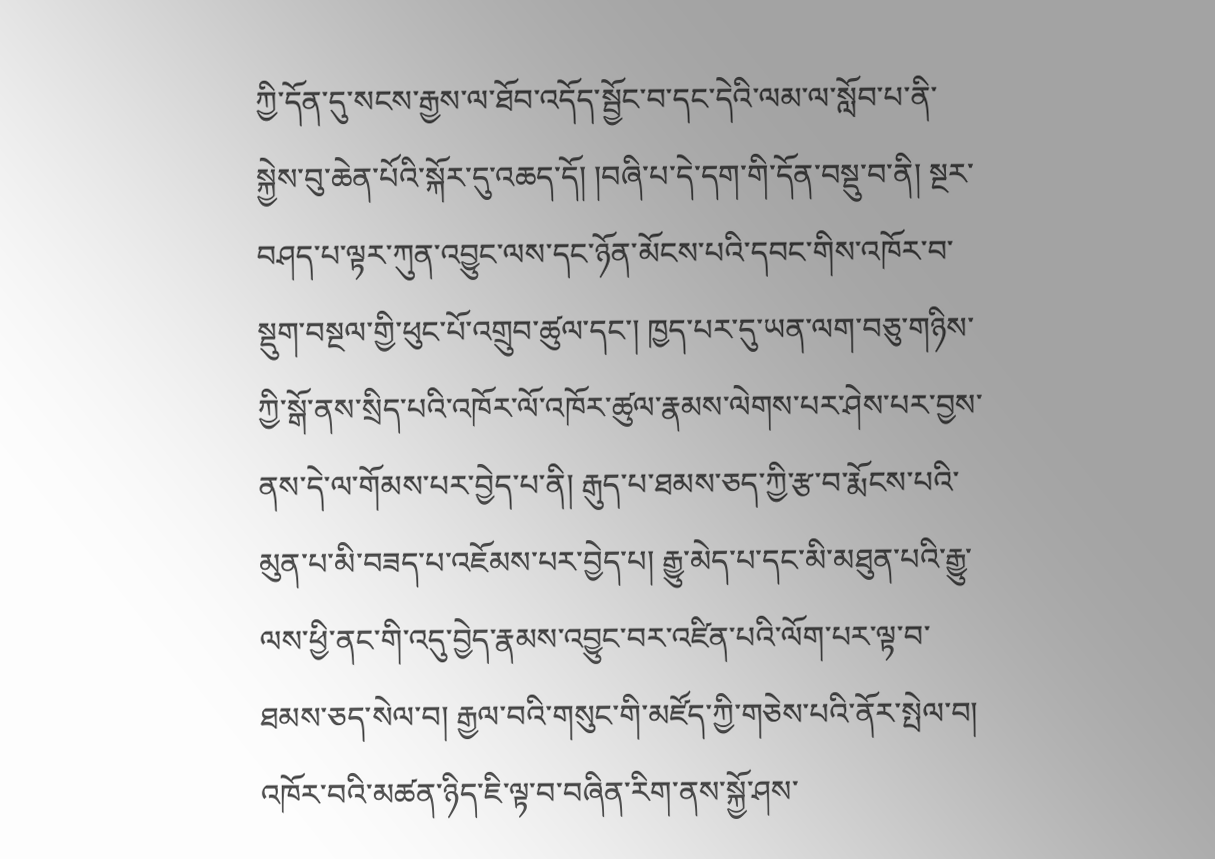ཀྱི་དོན་དུ་སངས་རྒྱས་ལ་ཐོབ་འདོད་སྦྱོང་བ་དང་དེའི་ལམ་ལ་སློབ་པ་ནི་སྐྱེས་བུ་ཆེན་པོའི་སྐོར་དུ་འཆད་དོ། །བཞི་པ་དེ་དག་གི་དོན་བསྡུ་བ་ནི། སྔར་བཤད་པ་ལྟར་ཀུན་འབྱུང་ལས་དང་ཉོན་མོངས་པའི་དབང་གིས་འཁོར་བ་སྡུག་བསྔལ་གྱི་ཕུང་པོ་འགྲུབ་ཚུལ་དང་། ཁྱད་པར་དུ་ཡན་ལག་བཅུ་གཉིས་ཀྱི་སྒོ་ནས་སྲིད་པའི་འཁོར་ལོ་འཁོར་ཚུལ་རྣམས་ལེགས་པར་ཤེས་པར་བྱས་ནས་དེ་ལ་གོམས་པར་བྱེད་པ་ནི། རྒུད་པ་ཐམས་ཅད་ཀྱི་རྩ་བ་རྨོངས་པའི་མུན་པ་མི་བཟད་པ་འཇོམས་པར་བྱེད་པ། རྒྱུ་མེད་པ་དང་མི་མཐུན་པའི་རྒྱུ་ལས་ཕྱི་ནང་གི་འདུ་བྱེད་རྣམས་འབྱུང་བར་འཛིན་པའི་ལོག་པར་ལྟ་བ་ཐམས་ཅད་སེལ་བ། རྒྱལ་བའི་གསུང་གི་མཛོད་ཀྱི་གཅེས་པའི་ནོར་སྤེལ་བ། འཁོར་བའི་མཚན་ཉིད་ཇི་ལྟ་བ་བཞིན་རིག་ནས་སྐྱོ་ཤས་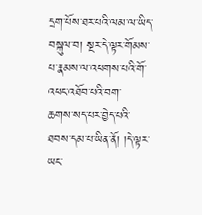དྲག་པོས་ཐར་པའི་ལམ་ལ་ཡིད་བསྐུལ་བ། སྔར་དེ་ལྟར་གོམས་པ་རྣམས་ལ་འཕགས་པའི་གོ་འཕང་འཐོབ་པའི་བག་
ཆགས་སད་པར་བྱེད་པའི་ཐབས་དམ་པ་ཡིན་ནོ། །དེ་ལྟར་ཡང་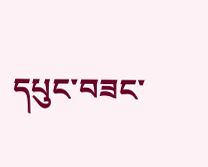དཔུང་བཟང་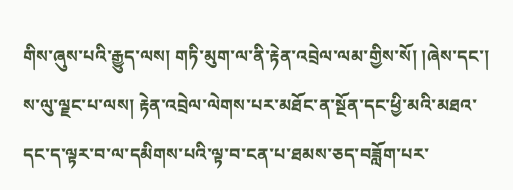གིས་ཞུས་པའི་རྒྱུད་ལས། གཏི་མུག་ལ་ནི་རྟེན་འབྲེལ་ལམ་གྱིས་སོ། །ཞེས་དང་། ས་ལུ་ལྗང་པ་ལས། རྟེན་འབྲེལ་ལེགས་པར་མཐོང་ན་སྔོན་དང་ཕྱི་མའི་མཐའ་དང་ད་ལྟར་བ་ལ་དམིགས་པའི་ལྟ་བ་ངན་པ་ཐམས་ཅད་བཟློག་པར་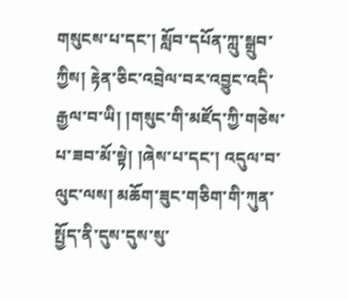གསུངས་པ་དང་། སློབ་དཔོན་ཀླུ་སྒྲུབ་ཀྱིས། རྟེན་ཅིང་འབྲེལ་བར་འབྱུང་འདི་རྒྱལ་བ་ཡི། །གསུང་གི་མཛོད་ཀྱི་གཅེས་པ་ཟབ་མོ་སྟེ། །ཞེས་པ་དང་། འདུལ་བ་ལུང་ལས། མཆོག་ཟུང་གཅིག་གི་ཀུན་སྤྱོད་ནི་དུས་དུས་སུ་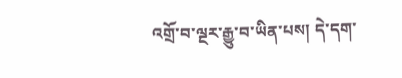འགྲོ་བ་ལྔར་རྒྱུ་བ་ཡིན་པས། དེ་དག་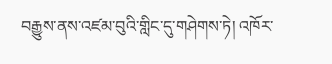བརྒྱུས་ནས་འཛམ་བུའི་གླིང་དུ་གཤེགས་ཏེ། འཁོར་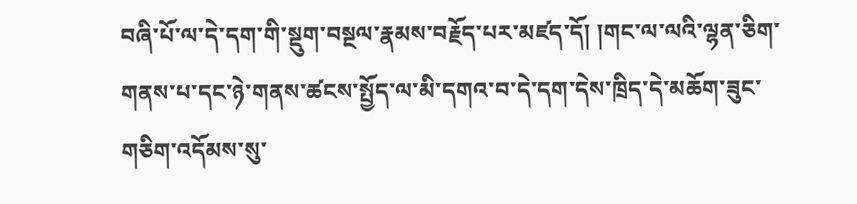བཞི་པོ་ལ་དེ་དག་གི་སྡུག་བསྔལ་རྣམས་བརྗོད་པར་མཛད་དོ། །གང་ལ་ལའི་ལྷན་ཅིག་གནས་པ་དང་ཉེ་གནས་ཚངས་སྤྱོད་ལ་མི་དགའ་བ་དེ་དག་དེས་ཁྲིད་དེ་མཆོག་ཟུང་གཅིག་འདོམས་སུ་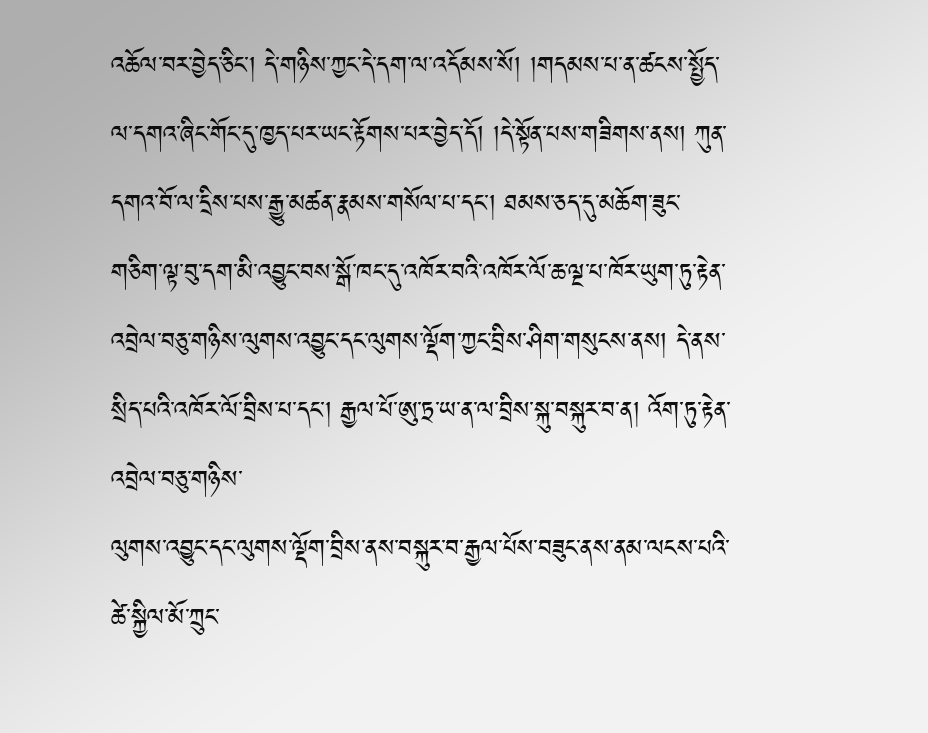འཆོལ་བར་བྱེད་ཅིང་། དེ་གཉིས་ཀྱང་དེ་དག་ལ་འདོམས་སོ། །གདམས་པ་ན་ཚངས་སྤྱོད་ལ་དགའ་ཞིང་གོང་དུ་ཁྱད་པར་ཡང་རྟོགས་པར་བྱེད་དོ། །དེ་སྟོན་པས་གཟིགས་ནས། ཀུན་དགའ་བོ་ལ་དྲིས་པས་རྒྱུ་མཚན་རྣམས་གསོལ་པ་དང་། ཐམས་ཅད་དུ་མཆོག་ཟུང་གཅིག་ལྟ་བུ་དག་མི་འབྱུང་བས་སྒོ་ཁང་དུ་འཁོར་བའི་འཁོར་ལོ་ཆ་ལྔ་པ་ཁོར་ཡུག་ཏུ་རྟེན་འབྲེལ་བཅུ་གཉིས་ལུགས་འབྱུང་དང་ལུགས་ལྡོག་ཀྱང་བྲིས་ཤིག་གསུངས་ནས། དེ་ནས་སྲིད་པའི་འཁོར་ལོ་བྲིས་པ་དང་། རྒྱལ་པོ་ཨུ་ཏྲ་ཡ་ན་ལ་བྲིས་སྐུ་བསྐུར་བ་ན། འོག་ཏུ་རྟེན་འབྲེལ་བཅུ་གཉིས་
ལུགས་འབྱུང་དང་ལུགས་ལྡོག་བྲིས་ནས་བསྐུར་བ་རྒྱལ་པོས་བཟུང་ནས་ནམ་ལངས་པའི་ཚེ་སྐྱིལ་མོ་ཀྲུང་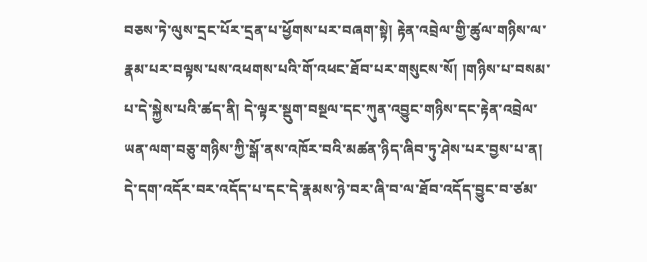བཅས་ཏེ་ལུས་དྲང་པོར་དྲན་པ་ཕྱོགས་པར་བཞག་སྟེ། རྟེན་འབྲེལ་གྱི་ཚུལ་གཉིས་ལ་རྣམ་པར་བལྟས་པས་འཕགས་པའི་གོ་འཕང་ཐོབ་པར་གསུངས་སོ། །གཉིས་པ་བསམ་པ་དེ་སྐྱེས་པའི་ཚད་ནི། དེ་ལྟར་སྡུག་བསྔལ་དང་ཀུན་འབྱུང་གཉིས་དང་རྟེན་འབྲེལ་ཡན་ལག་བཅུ་གཉིས་ཀྱི་སྒོ་ནས་འཁོར་བའི་མཚན་ཉིད་ཞིབ་ཏུ་ཤེས་པར་བྱས་པ་ན། དེ་དག་འདོར་བར་འདོད་པ་དང་དེ་རྣམས་ཉེ་བར་ཞི་བ་ལ་ཐོབ་འདོད་བྱུང་བ་ཙམ་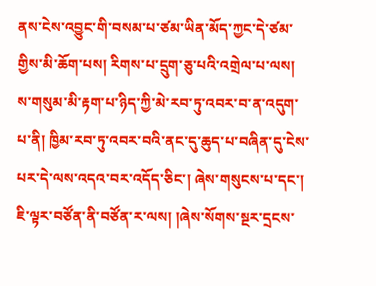ནས་ངེས་འབྱུང་གི་བསམ་པ་ཙམ་ཡིན་མོད་ཀྱང་དེ་ཙམ་གྱིས་མི་ཆོག་པས། རིགས་པ་དྲུག་ཅུ་པའི་འགྲེལ་པ་ལས། ས་གསུམ་མི་རྟག་པ་ཉིད་ཀྱི་མེ་རབ་ཏུ་འབར་བ་ན་འདུག་པ་ནི། ཁྱིམ་རབ་ཏུ་འབར་བའི་ནང་དུ་ཆུད་པ་བཞིན་དུ་ངེས་པར་དེ་ལས་འདའ་བར་འདོད་ཅིང་། ཞེས་གསུངས་པ་དང་། ཇི་ལྟར་བཙོན་ནི་བཙོན་ར་ལས། །ཞེས་སོགས་སྔར་དྲངས་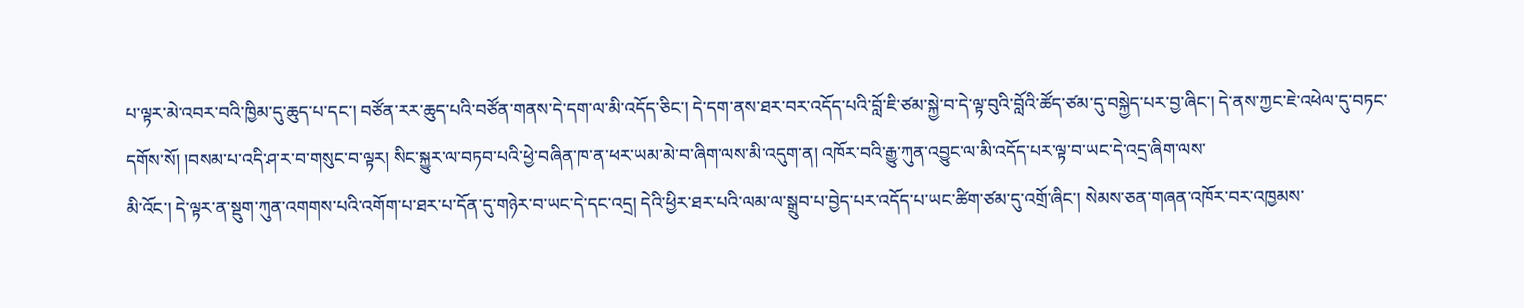པ་ལྟར་མེ་འབར་བའི་ཁྱིམ་དུ་ཆུད་པ་དང་། བཙོན་རར་ཆུད་པའི་བཙོན་གནས་དེ་དག་ལ་མི་འདོད་ཅིང་། དེ་དག་ནས་ཐར་བར་འདོད་པའི་བློ་ཇི་ཙམ་སྐྱེ་བ་དེ་ལྟ་བུའི་བློའི་ཚོད་ཙམ་དུ་བསྐྱེད་པར་བྱ་ཞིང་། དེ་ནས་ཀྱང་ཇེ་འཕེལ་དུ་བཏང་དགོས་སོ། །བསམ་པ་འདི་ཤ་ར་བ་གསུང་བ་ལྟར། སིང་སྐྱུར་ལ་བཏབ་པའི་ཕྱེ་བཞིན་ཁ་ན་ཕར་ཡམ་མེ་བ་ཞིག་ལས་མི་འདུག་ན། འཁོར་བའི་རྒྱུ་ཀུན་འབྱུང་ལ་མི་འདོད་པར་ལྟ་བ་ཡང་དེ་འདྲ་ཞིག་ལས་
མི་འོང་། དེ་ལྟར་ན་སྡུག་ཀུན་འགགས་པའི་འགོག་པ་ཐར་པ་དོན་དུ་གཉེར་བ་ཡང་དེ་དང་འདྲ། དེའི་ཕྱིར་ཐར་པའི་ལམ་ལ་སྒྲུབ་པ་བྱེད་པར་འདོད་པ་ཡང་ཚིག་ཙམ་དུ་འགྲོ་ཞིང་། སེམས་ཅན་གཞན་འཁོར་བར་འཁྱམས་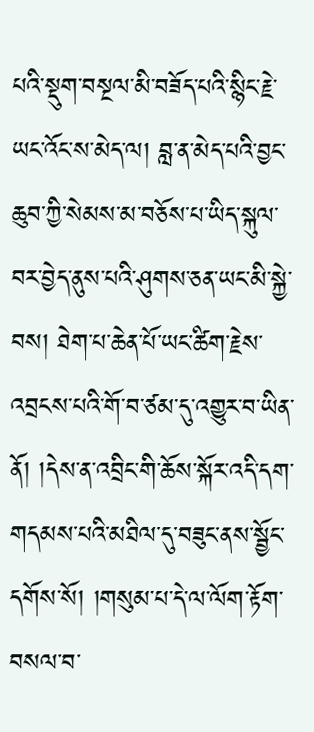པའི་སྡུག་བསྔལ་མི་བཟོད་པའི་སྙིང་རྗེ་ཡང་འོང་ས་མེད་ལ། བླ་ན་མེད་པའི་བྱང་ཆུབ་ཀྱི་སེམས་མ་བཅོས་པ་ཡིད་སྐུལ་བར་བྱེད་ནུས་པའི་ཤུགས་ཅན་ཡང་མི་སྐྱེ་བས། ཐེག་པ་ཆེན་པོ་ཡང་ཚིག་རྗེས་འབྲངས་པའི་གོ་བ་ཙམ་དུ་འགྱུར་བ་ཡིན་ནོ། །དེས་ན་འབྲིང་གི་ཆོས་སྐོར་འདི་དག་གདམས་པའི་མཐིལ་དུ་བཟུང་ནས་སྦྱོང་དགོས་སོ། །གསུམ་པ་དེ་ལ་ལོག་རྟོག་བསལ་བ་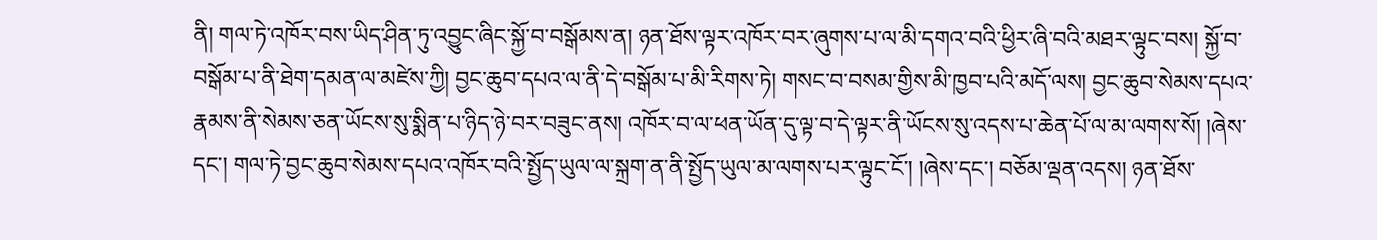ནི། གལ་ཏེ་འཁོར་བས་ཡིད་ཤིན་ཏུ་འབྱུང་ཞིང་སྐྱོ་བ་བསྒོམས་ན། ཉན་ཐོས་ལྟར་འཁོར་བར་ཞུགས་པ་ལ་མི་དགའ་བའི་ཕྱིར་ཞི་བའི་མཐར་ལྟུང་བས། སྐྱོ་བ་བསྒོམ་པ་ནི་ཐེག་དམན་ལ་མཛེས་ཀྱི། བྱང་ཆུབ་དཔའ་ལ་ནི་དེ་བསྒོམ་པ་མི་རིགས་ཏེ། གསང་བ་བསམ་གྱིས་མི་ཁྱབ་པའི་མདོ་ལས། བྱང་ཆུབ་སེམས་དཔའ་རྣམས་ནི་སེམས་ཅན་ཡོངས་སུ་སྨིན་པ་ཉིད་ཉེ་བར་བཟུང་ནས། འཁོར་བ་ལ་ཕན་ཡོན་དུ་ལྟ་བ་དེ་ལྟར་ནི་ཡོངས་སུ་འདས་པ་ཆེན་པོ་ལ་མ་ལགས་སོ། །ཞེས་དང་། གལ་ཏེ་བྱང་ཆུབ་སེམས་དཔའ་འཁོར་བའི་སྤྱོད་ཡུལ་ལ་སྐྲག་ན་ནི་སྤྱོད་ཡུལ་མ་ལགས་པར་ལྟུང་ངོ་། །ཞེས་དང་། བཅོམ་ལྡན་འདས། ཉན་ཐོས་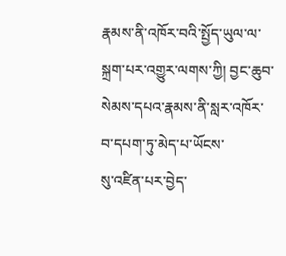རྣམས་ནི་འཁོར་བའི་སྤྱོད་ཡུལ་ལ་སྐྲག་པར་འགྱུར་ལགས་ཀྱི། བྱང་ཆུབ་སེམས་དཔའ་རྣམས་ནི་སླར་འཁོར་བ་དཔག་ཏུ་མེད་པ་ཡོངས་
སུ་འཛིན་པར་བྱེད་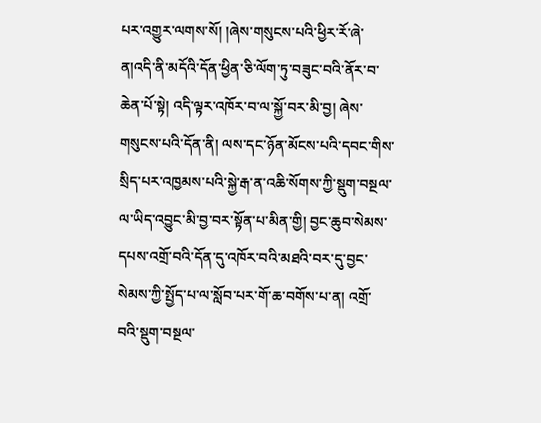པར་འགྱུར་ལགས་སོ། །ཞེས་གསུངས་པའི་ཕྱིར་རོ་ཞེ་ན།འདི་ནི་མདོའི་དོན་ཕྱིན་ཅི་ལོག་ཏུ་བཟུང་བའི་ནོར་བ་ཆེན་པོ་སྟེ། འདི་ལྟར་འཁོར་བ་ལ་སྐྱོ་བར་མི་བྱ། ཞེས་གསུངས་པའི་དོན་ནི། ལས་དང་ཉོན་མོངས་པའི་དབང་གིས་སྲིད་པར་འཁྱམས་པའི་སྐྱེ་རྒ་ན་འཆི་སོགས་ཀྱི་སྡུག་བསྔལ་ལ་ཡིད་འབྱུང་མི་བྱ་བར་སྟོན་པ་མིན་གྱི། བྱང་ཆུབ་སེམས་དཔས་འགྲོ་བའི་དོན་དུ་འཁོར་བའི་མཐའི་བར་དུ་བྱང་སེམས་ཀྱི་སྤྱོད་པ་ལ་སློབ་པར་གོ་ཆ་བགོས་པ་ན། འགྲོ་བའི་སྡུག་བསྔལ་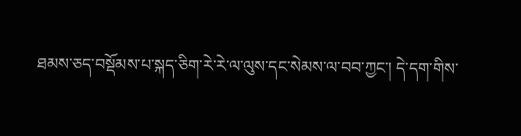ཐམས་ཅད་བསྡོམས་པ་སྐད་ཅིག་རེ་རེ་ལ་ལུས་དང་སེམས་ལ་བབ་ཀྱང་། དེ་དག་གིས་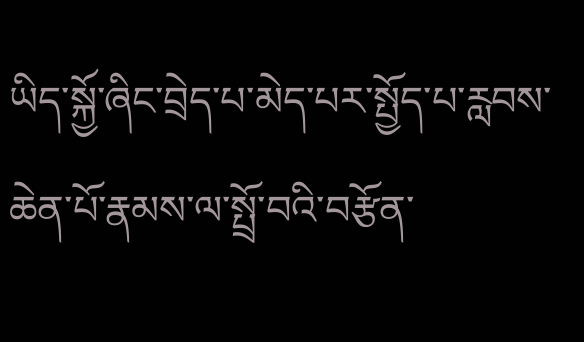ཡིད་སྐྱོ་ཞིང་བྲེད་པ་མེད་པར་སྤྱོད་པ་རླབས་ཆེན་པོ་རྣམས་ལ་སྤྲོ་བའི་བརྩོན་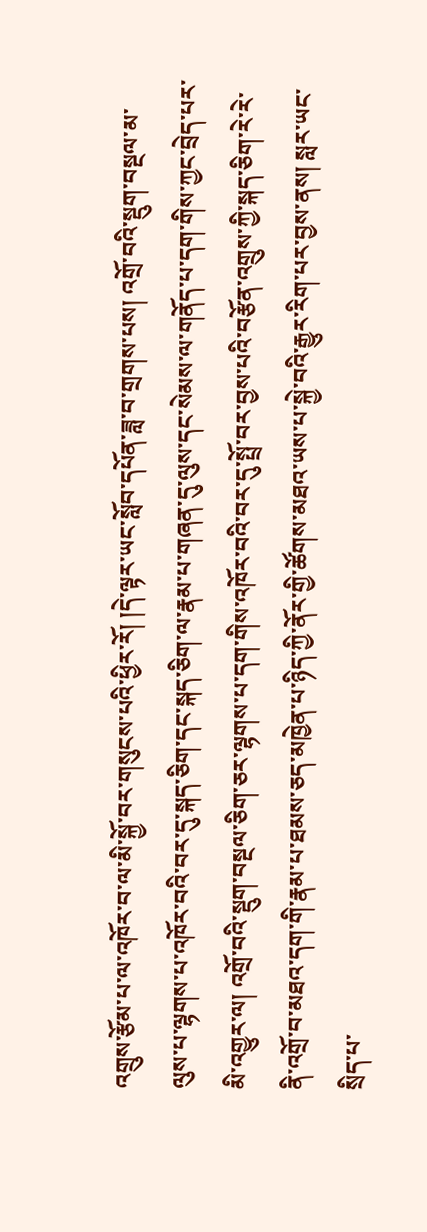འགྲུས་རྩོམ་པ་ལ་འཁོར་བ་ལ་མི་སྐྱོ་བར་གསུངས་པའི་ཕྱིར་རོ། །དེ་ལྟར་ཡང་སློབ་དཔོན་ཟླ་བ་གྲགས་པས། འགྲོ་བའི་སྡུག་བསྔལ་མ་ལུས་པ་ལྷགས་པ་འཁོར་བའི་བར་དུ་སྐད་ཅིག་དང་སྐད་ཅིག་ལ་རྣམ་པ་གཞན་དུ་ལུས་དང་སེམས་ལ་གནོད་པ་དག་གིས་ཀྱང་བྲེད་པར་མི་འགྱུར་ལ། འགྲོ་བའི་སྡུག་བསྔལ་ཅིག་ཅར་ལྷགས་པ་དག་གིས་འཁོར་བའི་བར་དུ་སྤྲོ་བར་བྱས་པའི་བརྩོན་འགྲུས་ཀྱི་སྐད་ཅིག་རེ་རེ་ནི་འགྲོ་བ་མཐའ་དག་གི་རྣམ་པ་ཐམས་ཅད་མཁྱེན་པ་ཉིད་ཀྱི་ནོར་གྱི་ཚོགས་མཐའ་ཡས་པ་སྐྱེ་བའི་རྒྱུར་རིག་པར་བྱས་ནས། སླར་ཡང་སྲིད་པ་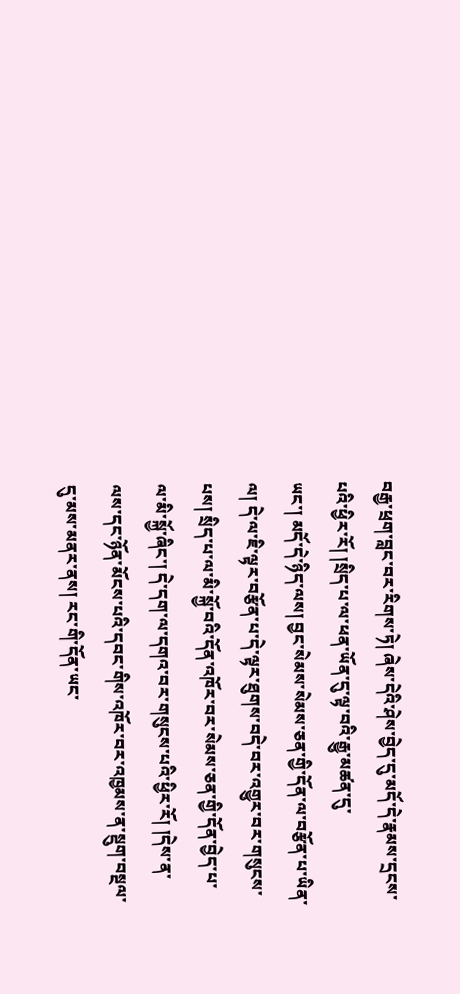བརྒྱ་ཕྲག་བླང་བར་རིགས་ཏེ། ཞེས་དེའི་ཤེས་བྱེད་དུ་མདོ་དེ་རྣམས་དྲངས་པའི་ཕྱིར་རོ། །སྲིད་པ་ལ་ཕན་ཡོན་དུ་ལྟ་བའི་རྒྱུ་མཚན་དུ་
ཡང་། མདོ་དེ་ཉིད་ལས། བྱང་སེམས་སེམས་ཅན་གྱི་དོན་ལ་བརྩོན་པ་ཡིན་ལ། དེ་ལ་ཇི་ལྟར་བརྩོན་པ་དེ་ལྟར་ཐུགས་བདེ་བར་འགྱུར་བར་གསུངས་པས། སྲིད་པ་ལ་མི་སྐྱོ་བའི་དོན་འཁོར་བར་སེམས་ཅན་གྱི་དོན་བྱེད་པ་ལ་མི་སྐྱོ་ཞིང་། དེ་དག་ལ་དགའ་བར་གསུངས་པའི་ཕྱིར་རོ། །དེས་ན་ལས་དང་ཉོན་མོངས་པའི་དབང་གིས་འཁོར་བར་འཁྱམས་ན་སྡུག་བསྔལ་དུ་མས་མནར་ནས། རང་གི་དོན་ཡང་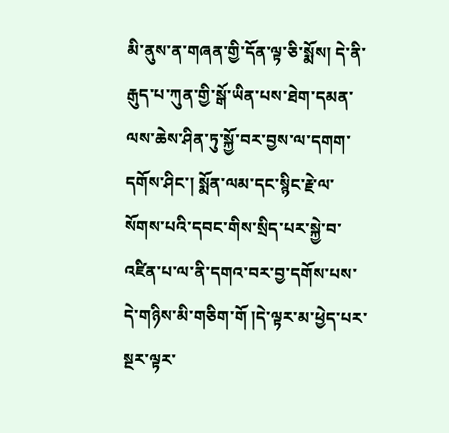མི་ནུས་ན་གཞན་གྱི་དོན་ལྟ་ཅི་སྨོས། དེ་ནི་རྒུད་པ་ཀུན་གྱི་སྒོ་ཡིན་པས་ཐེག་དམན་ལས་ཆེས་ཤིན་ཏུ་སྐྱོ་བར་བྱས་ལ་དགག་དགོས་ཤིང་། སྨོན་ལམ་དང་སྙིང་རྗེ་ལ་སོགས་པའི་དབང་གིས་སྲིད་པར་སྐྱེ་བ་འཛིན་པ་ལ་ནི་དགའ་བར་བྱ་དགོས་པས་དེ་གཉིས་མི་གཅིག་གོ །དེ་ལྟར་མ་ཕྱེད་པར་སྔར་ལྟར་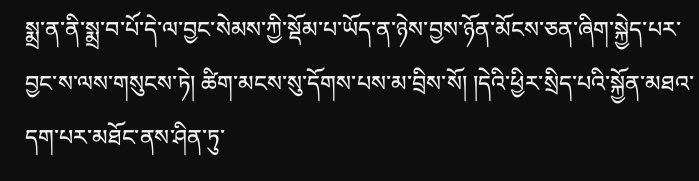སྨྲ་ན་ནི་སྨྲ་བ་པོ་དེ་ལ་བྱང་སེམས་ཀྱི་སྡོམ་པ་ཡོད་ན་ཉེས་བྱས་ཉོན་མོངས་ཅན་ཞིག་སྐྱེད་པར་བྱང་ས་ལས་གསུངས་ཏེ། ཚིག་མངས་སུ་དོགས་པས་མ་བྲིས་སོ། །དེའི་ཕྱིར་སྲིད་པའི་སྐྱོན་མཐའ་དག་པར་མཐོང་ནས་ཤིན་ཏུ་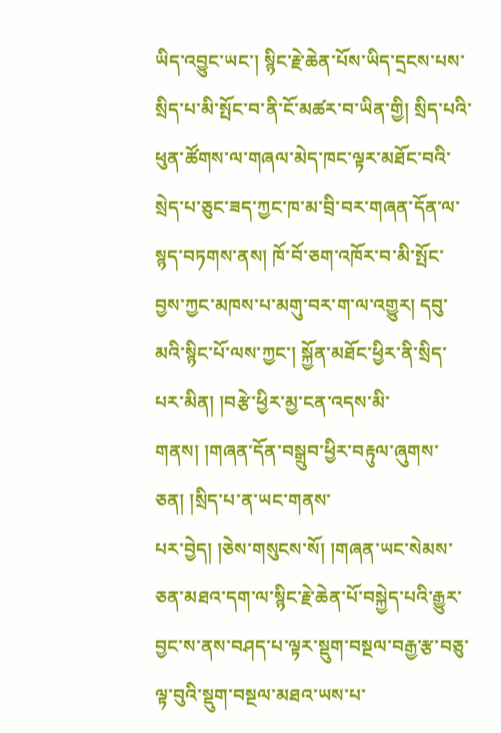ཡིད་འབྱུང་ཡང་། སྙིང་རྗེ་ཆེན་པོས་ཡིད་དྲངས་པས་སྲིད་པ་མི་སྤོང་བ་ནི་ངོ་མཚར་བ་ཡིན་གྱི། སྲིད་པའི་ཕུན་ཚོགས་ལ་གཞལ་མེད་ཁང་ལྟར་མཐོང་བའི་སྲེད་པ་ཅུང་ཟད་ཀྱང་ཁ་མ་བྲི་བར་གཞན་དོན་ལ་སྙད་བཏགས་ནས། ཁོ་བོ་ཅག་འཁོར་བ་མི་སྤོང་བྱས་ཀྱང་མཁས་པ་མགུ་བར་ག་ལ་འགྱུར། དབུ་མའི་སྙིང་པོ་ལས་ཀྱང་། སྐྱོན་མཐོང་ཕྱིར་ནི་སྲིད་པར་མིན། །བརྩེ་ཕྱིར་མྱ་ངན་འདས་མི་གནས། །གཞན་དོན་བསྒྲུབ་ཕྱིར་བརྟུལ་ཞུགས་ཅན། །སྲིད་པ་ན་ཡང་གནས་
པར་བྱེད། །ཅེས་གསུངས་སོ། །གཞན་ཡང་སེམས་ཅན་མཐའ་དག་ལ་སྙིང་རྗེ་ཆེན་པོ་བསྐྱེད་པའི་རྒྱུར་བྱང་ས་ནས་བཤད་པ་ལྟར་སྡུག་བསྔལ་བརྒྱ་རྩ་བཅུ་ལྟ་བུའི་སྡུག་བསྔལ་མཐའ་ཡས་པ་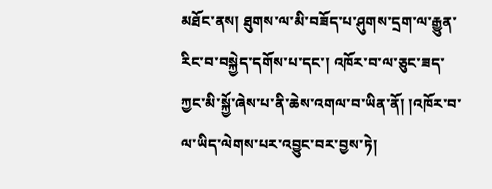མཐོང་ནས། ཐུགས་ལ་མི་བཟོད་པ་ཤུགས་དྲག་ལ་རྒྱུན་རིང་བ་བསྐྱེད་དགོས་པ་དང་། འཁོར་བ་ལ་ཅུང་ཟད་ཀྱང་མི་སྐྱོ་ཞེས་པ་ནི་ཆེས་འགལ་བ་ཡིན་ནོ། །འཁོར་བ་ལ་ཡིད་ལེགས་པར་འབྱུང་བར་བྱས་ཏེ།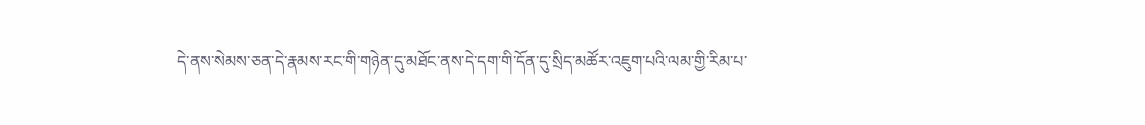དེ་ནས་སེམས་ཅན་དེ་རྣམས་རང་གི་གཉེན་དུ་མཐོང་ནས་དེ་དག་གི་དོན་དུ་སྲིད་མཚོར་འཇུག་པའི་ལམ་གྱི་རིམ་པ་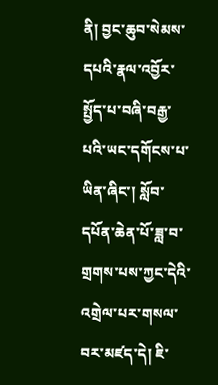ནི། བྱང་ཆུབ་སེམས་དཔའི་རྣལ་འབྱོར་སྤྱོད་པ་བཞི་བརྒྱ་པའི་ཡང་དགོངས་པ་ཡིན་ཞིང་། སློབ་དཔོན་ཆེན་པོ་ཟླ་བ་གྲགས་པས་ཀྱང་དེའི་འགྲེལ་པར་གསལ་བར་མཛད་དེ། ཇི་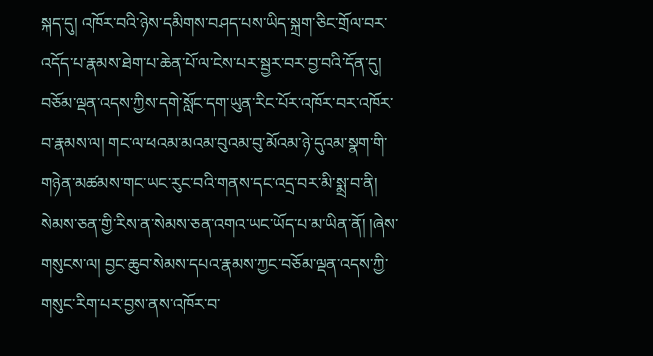སྐད་དུ། འཁོར་བའི་ཉེས་དམིགས་བཤད་པས་ཡིད་སྐྲག་ཅིང་གྲོལ་བར་འདོད་པ་རྣམས་ཐེག་པ་ཆེན་པོ་ལ་ངེས་པར་སྦྱར་བར་བྱ་བའི་དོན་དུ། བཅོམ་ལྡན་འདས་ཀྱིས་དགེ་སློང་དག་ཡུན་རིང་པོར་འཁོར་བར་འཁོར་བ་རྣམས་ལ། གང་ལ་ཕའམ་མའམ་བུའམ་བུ་མོའམ་ཉེ་དུའམ་སྣག་གི་གཉེན་མཚམས་གང་ཡང་རུང་བའི་གནས་དང་འདྲ་བར་མི་སྨྲ་བ་ནི། སེམས་ཅན་གྱི་རིས་ན་སེམས་ཅན་འགའ་ཡང་ཡོད་པ་མ་ཡིན་ནོ། །ཞེས་གསུངས་ལ། བྱང་ཆུབ་སེམས་དཔའ་རྣམས་ཀྱང་བཅོམ་ལྡན་འདས་ཀྱི་གསུང་རིག་པར་བྱས་ནས་འཁོར་བ་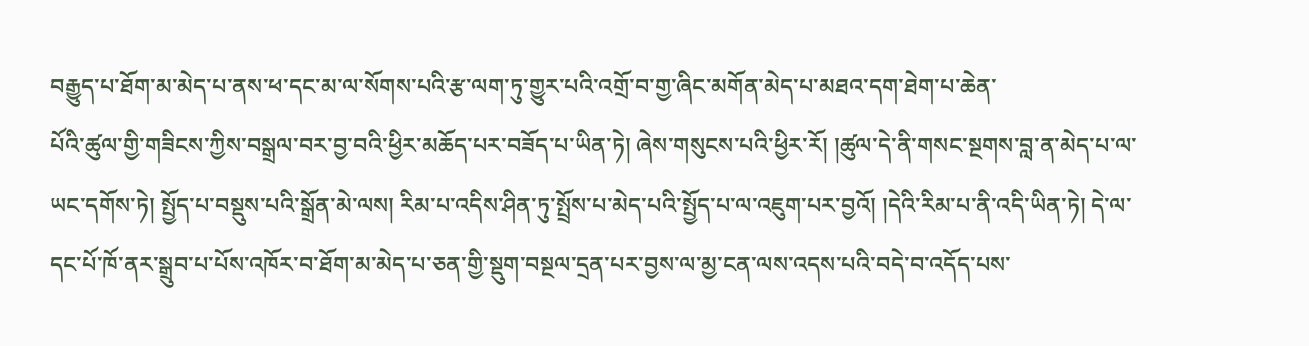བརྒྱུད་པ་ཐོག་མ་མེད་པ་ནས་ཕ་དང་མ་ལ་སོགས་པའི་རྩ་ལག་ཏུ་གྱུར་པའི་འགྲོ་བ་གྱ་ཞིང་མགོན་མེད་པ་མཐའ་དག་ཐེག་པ་ཆེན་
པོའི་ཚུལ་གྱི་གཟིངས་ཀྱིས་བསྒྲལ་བར་བྱ་བའི་ཕྱིར་མཆོད་པར་བཟོད་པ་ཡིན་ཏེ། ཞེས་གསུངས་པའི་ཕྱིར་རོ། །ཚུལ་དེ་ནི་གསང་སྔགས་བླ་ན་མེད་པ་ལ་ཡང་དགོས་ཏེ། སྤྱོད་པ་བསྡུས་པའི་སྒྲོན་མེ་ལས། རིམ་པ་འདིས་ཤིན་ཏུ་སྤྲོས་པ་མེད་པའི་སྤྱོད་པ་ལ་འཇུག་པར་བྱའོ། །དེའི་རིམ་པ་ནི་འདི་ཡིན་ཏེ། དེ་ལ་དང་པོ་ཁོ་ནར་སྒྲུབ་པ་པོས་འཁོར་བ་ཐོག་མ་མེད་པ་ཅན་གྱི་སྡུག་བསྔལ་དྲན་པར་བྱས་ལ་མྱ་ངན་ལས་འདས་པའི་བདེ་བ་འདོད་པས་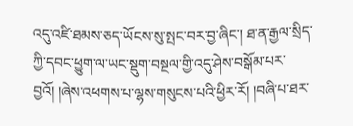འདུ་འཛི་ཐམས་ཅད་ཡོངས་སུ་སྤང་བར་བྱ་ཞིང་། ཐ་ན་རྒྱལ་སྲིད་ཀྱི་དབང་ཕྱུག་ལ་ཡང་སྡུག་བསྔལ་གྱི་འདུ་ཤེས་བསྒོམ་པར་བྱའོ། །ཞེས་འཕགས་པ་ལྷས་གསུངས་པའི་ཕྱིར་རོ། །བཞི་པ་ཐར་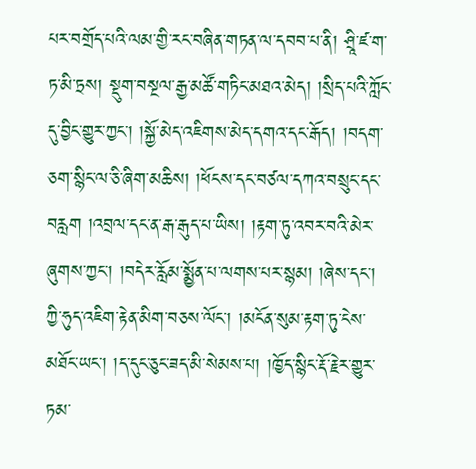པར་བགྲོད་པའི་ལམ་གྱི་རང་བཞིན་གཏན་ལ་དབབ་པ་ནི། ཤྲཱི་ཛ་ག་ཏ་མི་ཏྲས། སྡུག་བསྔལ་རྒྱ་མཚོ་གཏིང་མཐའ་མེད། །སྲིད་པའི་ཀློང་དུ་བྱིང་གྱུར་ཀྱང་། །སྐྱོ་མེད་འཇིགས་མེད་དགའ་དང་རྒོད། །བདག་ཅག་སྙིང་ལ་ཅི་ཞིག་མཆིས། །ཕོངས་དང་བཙལ་དཀའ་བསྲུང་དང་བརླག །འབྲལ་དང་ན་རྒ་རྒུད་པ་ཡིས། །རྟག་ཏུ་འབར་བའི་མེར་ཞུགས་ཀྱང་། །བདེར་རློམ་སྨྱོན་པ་ལགས་པར་སྙམ། །ཞེས་དང་། ཀྱི་ཧུད་འཇིག་རྟེན་མིག་བཅས་ལོང་། །མངོན་སུམ་རྟག་ཏུ་ངེས་མཐོང་ཡང་། །ད་དུང་ཅུང་ཟད་མི་སེམས་པ། །ཁྱོད་སྙིང་རྡོ་རྗེར་གྱུར་ཏམ་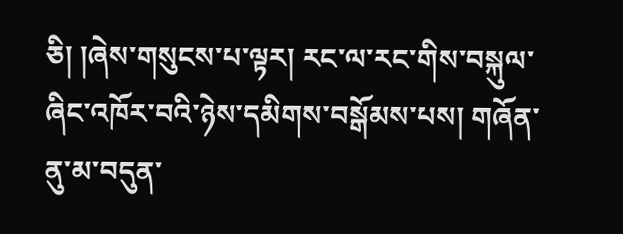ཅི། །ཞེས་གསུངས་པ་ལྟར། རང་ལ་རང་གིས་བསྐུལ་ཞིང་འཁོར་བའི་ཉེས་དམིགས་བསྒོམས་པས། གཞོན་ནུ་མ་བདུན་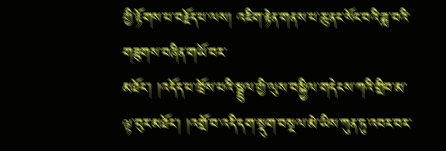གྱི་རྟོགས་པ་བརྗོད་པ་ལས། འཇིག་རྟེན་གནས་པ་ཆུ་ནང་སོང་བའི་ཟླ་བའི་གཟུགས་བཞིན་གཡོ་བར་
མཐོང་། །འདོད་པ་ཁྲོས་པའི་སྦྲུལ་གྱི་ལུས་བསྐྱིལ་གདེངས་ཀའི་གྲིབ་མ་ལྟ་བུར་མཐོང་། །འགྲོ་བ་འདི་དག་སྡུག་བསྔལ་མེ་ཡིས་ཀུན་ཏུ་འབར་བར་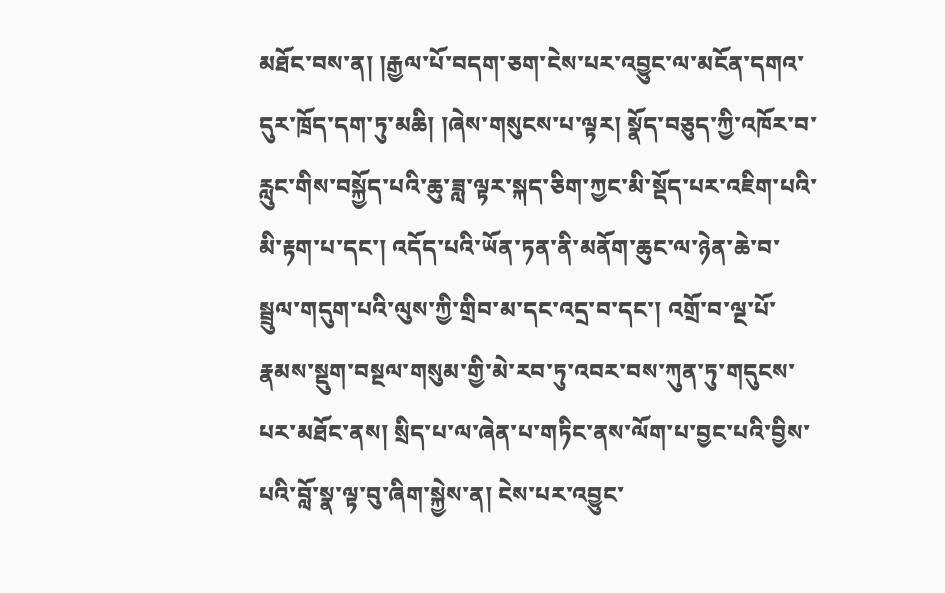མཐོང་བས་ན། །རྒྱལ་པོ་བདག་ཅག་ངེས་པར་འབྱུང་ལ་མངོན་དགའ་དུར་ཁྲོད་དག་ཏུ་མཆི། །ཞེས་གསུངས་པ་ལྟར། སྣོད་བཅུད་ཀྱི་འཁོར་བ་རླུང་གིས་བསྐྱོད་པའི་ཆུ་ཟླ་ལྟར་སྐད་ཅིག་ཀྱང་མི་སྡོད་པར་འཇིག་པའི་མི་རྟག་པ་དང་། འདོད་པའི་ཡོན་ཏན་ནི་མནོག་ཆུང་ལ་ཉེན་ཆེ་བ་སྦྲུལ་གདུག་པའི་ལུས་ཀྱི་གྲིབ་མ་དང་འདྲ་བ་དང་། འགྲོ་བ་ལྔ་པོ་རྣམས་སྡུག་བསྔལ་གསུམ་གྱི་མེ་རབ་ཏུ་འབར་བས་ཀུན་ཏུ་གདུངས་པར་མཐོང་ནས། སྲིད་པ་ལ་ཞེན་པ་གཏིང་ནས་ལོག་པ་བྱང་པའི་བྱིས་པའི་བློ་སྣ་ལྟ་བུ་ཞིག་སྐྱེས་ན། ངེས་པར་འབྱུང་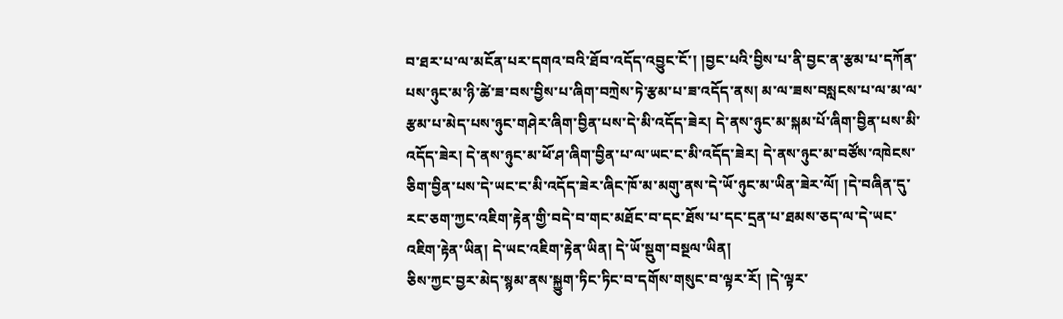བ་ཐར་པ་ལ་མངོན་པར་དགའ་བའི་ཐོབ་འདོད་འབྱུང་ངོ་། །བྱང་པའི་བྱིས་པ་ནི་བྱང་ན་རྩམ་པ་དཀོན་པས་ཉུང་མ་ཉི་ཚེ་ཟ་བས་བྱིས་པ་ཞིག་བཀྲེས་ཏེ་རྩམ་པ་ཟ་འདོད་ནས། མ་ལ་ཟས་བསླངས་པ་ལ་མ་ལ་རྩམ་པ་མེད་པས་ཉུང་གཤེར་ཞིག་བྱིན་པས་དེ་མི་འདོད་ཟེར། དེ་ནས་ཉུང་མ་སྐམ་པོ་ཞིག་བྱིན་པས་མི་འདོད་ཟེར། དེ་ནས་ཉུང་མ་ཕོ་ཤ་ཞིག་བྱིན་པ་ལ་ཡང་ང་མི་འདོད་ཟེར། དེ་ནས་ཉུང་མ་བཙོས་འཁེངས་ཅིག་བྱིན་པས་དེ་ཡང་ང་མི་འདོད་ཟེར་ཞིང་ཁོ་མ་མགུ་ནས་དེ་ཡོ་ཉུང་མ་ཡིན་ཟེར་ལོ། །དེ་བཞིན་དུ་རང་ཅག་ཀྱང་འཇིག་རྟེན་གྱི་བདེ་བ་གང་མཐོང་བ་དང་ཐོས་པ་དང་དྲན་པ་ཐམས་ཅད་ལ་དེ་ཡང་འཇིག་རྟེན་ཡིན། དེ་ཡང་འཇིག་རྟེན་ཡིན། དེ་ཡོ་སྡུག་བསྔལ་ཡིན།
ཅིས་ཀྱང་བྱར་མེད་སྙམ་ནས་སྐྱུག་ཏིང་ཏིང་བ་དགོས་གསུང་བ་ལྟར་རོ། །དེ་ལྟར་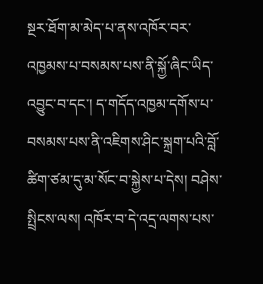སྔར་ཐོག་མ་མེད་པ་ནས་འཁོར་བར་འཁྱམས་པ་བསམས་པས་ནི་སྐྱོ་ཞིང་ཡིད་འབྱུང་བ་དང་། ད་གདོད་འཁྱམ་དགོས་པ་བསམས་པས་ནི་འཇིགས་ཤིང་སྐྲག་པའི་བློ་ཚིག་ཙམ་དུ་མ་སོང་བ་སྐྱེས་པ་དེས། བཤེས་སྤྲིངས་ལས། འཁོར་བ་དེ་འདྲ་ལགས་པས་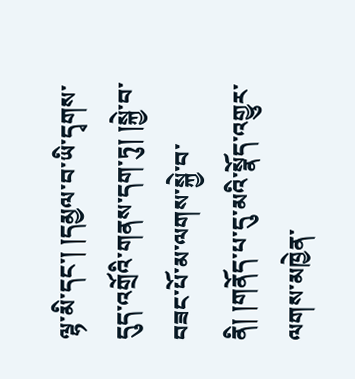ལྷ་མི་དང་། །དམྱལ་བ་ཡི་དྭགས་དུད་འགྲོའི་གནས་དག་ཏུ། །སྐྱེ་བ་བཟང་པོ་མ་ལགས་སྐྱེ་བ་ནི། །གནོད་པ་དུ་མའི་སྣོད་འགྱུར་ལགས་མཁྱེན་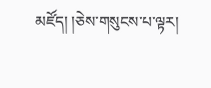མཛོད། །ཅེས་གསུངས་པ་ལྟར།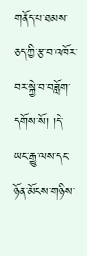གནོད་པ་ཐམས་ཅད་ཀྱི་རྩ་བ་འཁོར་བར་སྐྱེ་བ་བཟློག་དགོས་སོ། །དེ་ཡང་རྒྱུ་ལས་དང་ཉོན་མོངས་གཉིས་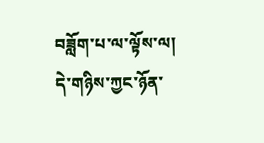བཟློག་པ་ལ་ལྟོས་ལ། དེ་གཉིས་ཀྱང་ཉོན་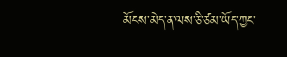མོངས་མེད་ན་ལས་ཅི་ཙམ་ཡོད་ཀྱང་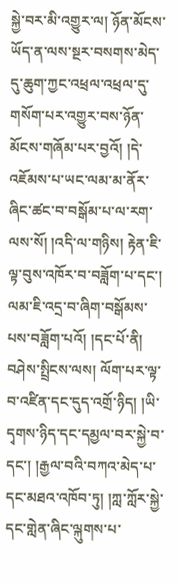སྐྱེ་བར་མི་འགྱུར་ལ། ཉོན་མོངས་ཡོད་ན་ལས་སྔར་བསགས་མེད་དུ་ཆུག་ཀྱང་འཕྲལ་འཕྲལ་དུ་གསོག་པར་འགྱུར་བས་ཉོན་མོངས་གཞོམ་པར་བྱའོ། །དེ་འཇོམས་པ་ཡང་ལམ་མ་ནོར་ཞིང་ཚང་བ་བསྒོམ་པ་ལ་རག་ལས་སོ། །འདི་ལ་གཉིས། རྟེན་ཇི་ལྟ་བུས་འཁོར་བ་བཟློག་པ་དང་། ལམ་ཇི་འདྲ་བ་ཞིག་བསྒོམས་པས་བཟློག་པའོ། །དང་པོ་ནི། བཤེས་སྤྲིངས་ལས། ལོག་པར་ལྟ་བ་འཛིན་དང་དུད་འགྲོ་ཉིད། །ཡི་དྭགས་ཉིད་དང་དམྱལ་བར་སྐྱེ་བ་དང་། །རྒྱལ་བའི་བཀའ་མེད་པ་དང་མཐའ་འཁོབ་ཏུ། །ཀླ་ཀློར་སྐྱེ་དང་གླེན་ཞིང་ལྐུགས་པ་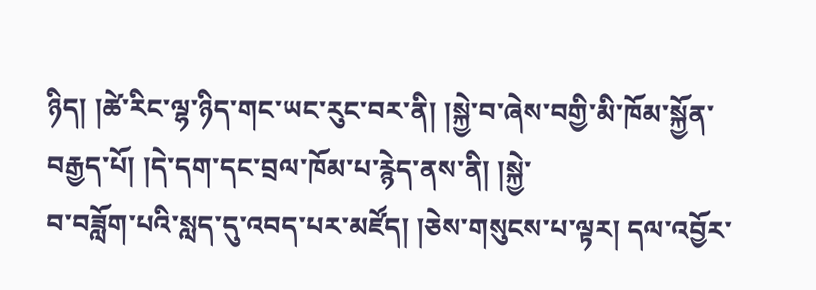ཉིད། །ཚེ་རིང་ལྷ་ཉིད་གང་ཡང་རུང་བར་ནི། །སྐྱེ་བ་ཞེས་བགྱི་མི་ཁོམ་སྐྱོན་བརྒྱད་པོ། །དེ་དག་དང་བྲལ་ཁོམ་པ་རྙེད་ནས་ནི། །སྐྱེ་
བ་བཟློག་པའི་སླད་དུ་འབད་པར་མཛོད། །ཅེས་གསུངས་པ་ལྟར། དལ་འབྱོར་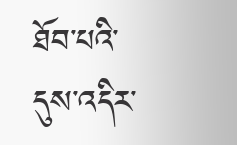ཐོབ་པའི་དུས་འདིར་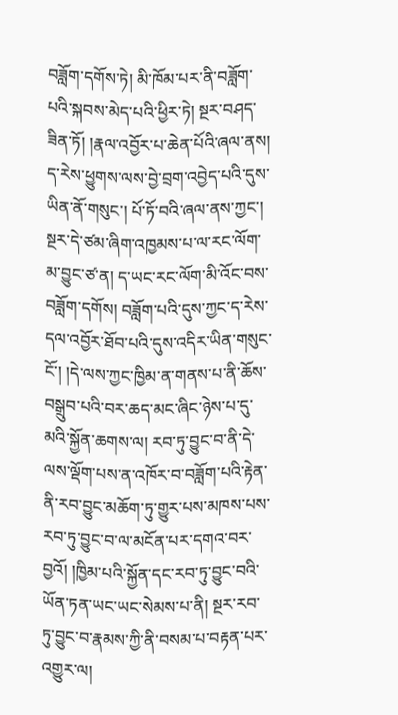བཟློག་དགོས་ཏེ། མི་ཁོམ་པར་ནི་བཟློག་པའི་སྐབས་མེད་པའི་ཕྱིར་ཏེ། སྔར་བཤད་ཟིན་ཏོ། །རྣལ་འབྱོར་པ་ཆེན་པོའི་ཞལ་ནས། ད་རེས་ཕྱུགས་ལས་བྱེ་བྲག་འབྱེད་པའི་དུས་ཡིན་ནོ་གསུང་། པོ་ཏོ་བའི་ཞལ་ནས་ཀྱང་། སྔར་དེ་ཙམ་ཞིག་འཁྱམས་པ་ལ་རང་ལོག་མ་བྱུང་ཙ་ན། ད་ཡང་རང་ལོག་མི་འོང་བས་བཟློག་དགོས། བཟློག་པའི་དུས་ཀྱང་ད་རེས་དལ་འབྱོར་ཐོབ་པའི་དུས་འདིར་ཡིན་གསུང་ངོ་། །དེ་ལས་ཀྱང་ཁྱིམ་ན་གནས་པ་ནི་ཆོས་བསྒྲུབ་པའི་བར་ཆད་མང་ཞིང་ཉེས་པ་དུ་མའི་སྐྱོན་ཆགས་ལ། རབ་ཏུ་བྱུང་བ་ནི་དེ་ལས་ལྡོག་པས་ན་འཁོར་བ་བཟློག་པའི་རྟེན་ནི་རབ་བྱུང་མཆོག་ཏུ་གྱུར་པས་མཁས་པས་རབ་ཏུ་བྱུང་བ་ལ་མངོན་པར་དགའ་བར་བྱའོ། །ཁྱིམ་པའི་སྐྱོན་དང་རབ་ཏུ་བྱུང་བའི་ཡོན་ཏན་ཡང་ཡང་སེམས་པ་ནི། སྔར་རབ་ཏུ་བྱུང་བ་རྣམས་ཀྱི་ནི་བསམ་པ་བརྟན་པར་འགྱུར་ལ།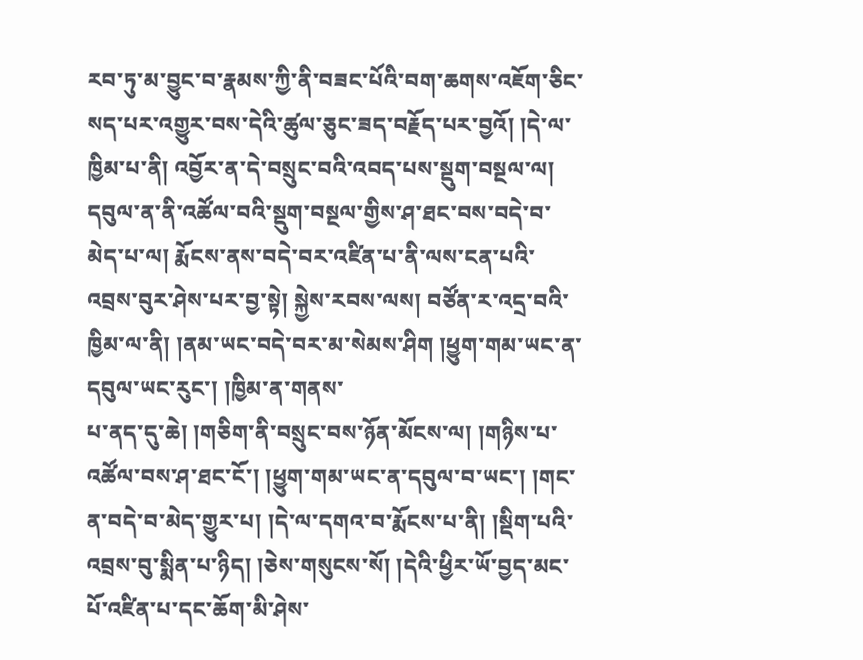རབ་ཏུ་མ་བྱུང་བ་རྣམས་ཀྱི་ནི་བཟང་པོའི་བག་ཆགས་འཇོག་ཅིང་སད་པར་འགྱུར་བས་དེའི་ཚུལ་ཅུང་ཟད་བརྗོད་པར་བྱའོ། །དེ་ལ་ཁྱིམ་པ་ནི། འབྱོར་ན་དེ་བསྲུང་བའི་འབད་པས་སྡུག་བསྔལ་ལ། དབུལ་ན་ནི་འཚོལ་བའི་སྡུག་བསྔལ་གྱིས་ཤ་ཐང་བས་བདེ་བ་མེད་པ་ལ། རྨོངས་ནས་བདེ་བར་འཛིན་པ་ནི་ལས་ངན་པའི་འབྲས་བུར་ཤེས་པར་བྱ་སྟེ། སྐྱེས་རབས་ལས། བཙོན་ར་འདྲ་བའི་ཁྱིམ་ལ་ནི། །ནམ་ཡང་བདེ་བར་མ་སེམས་ཤིག །ཕྱུག་གམ་ཡང་ན་དབུལ་ཡང་རུང་། །ཁྱིམ་ན་གནས་
པ་ནད་དུ་ཆེ། །གཅིག་ནི་བསྲུང་བས་ཉོན་མོངས་ལ། །གཉིས་པ་འཚོལ་བས་ཤ་ཐང་ངོ་། །ཕྱུག་གམ་ཡང་ན་དབུལ་བ་ཡང་། །གང་ན་བདེ་བ་མེད་གྱུར་པ། །དེ་ལ་དགའ་བ་རྨོངས་པ་ནི། །སྡིག་པའི་འབྲས་བུ་སྨིན་པ་ཉིད། །ཅེས་གསུངས་སོ། །དེའི་ཕྱིར་ཡོ་བྱད་མང་པོ་འཛིན་པ་དང་ཆོག་མི་ཤེས་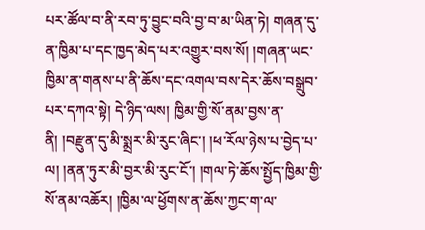པར་ཚོལ་བ་ནི་རབ་ཏུ་བྱུང་བའི་བྱ་བ་མ་ཡིན་ཏེ། གཞན་དུ་ན་ཁྱིམ་པ་དང་ཁྱད་མེད་པར་འགྱུར་བས་སོ། །གཞན་ཡང་ཁྱིམ་ན་གནས་པ་ནི་ཆོས་དང་འགལ་བས་དེར་ཆོས་བསྒྲུབ་པར་དཀའ་སྟེ། དེ་ཉིད་ལས། ཁྱིམ་གྱི་སོ་ནམ་བྱས་ན་ནི། །བརྫུན་དུ་མི་སྨྲར་མི་རུང་ཞིང་། །ཕ་རོལ་ཉེས་པ་བྱེད་པ་ལ། །ནན་ཏུར་མི་བྱར་མི་རུང་ངོ་། །གལ་ཏེ་ཆོས་སྤྱོད་ཁྱིམ་གྱི་སོ་ནམ་འཆོར། །ཁྱིམ་ལ་ཕྱོགས་ན་ཆོས་ཀྱང་ག་ལ་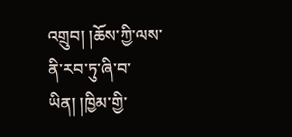འགྲུབ། །ཆོས་ཀྱི་ལས་ནི་རབ་ཏུ་ཞི་བ་ཡིན། །ཁྱིམ་གྱི་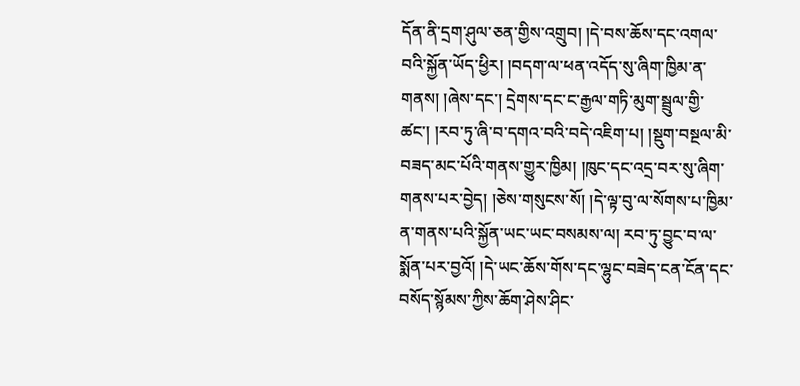དོན་ནི་དྲག་ཤུལ་ཅན་གྱིས་འགྲུབ། །དེ་བས་ཆོས་དང་འགལ་བའི་སྐྱོན་ཡོད་ཕྱིར། །བདག་ལ་ཕན་འདོད་སུ་ཞིག་ཁྱིམ་ན་གནས། །ཞེས་དང་། དྲེགས་དང་ང་རྒྱལ་གཏི་མུག་སྦྲུལ་གྱི་ཚང་། །རབ་ཏུ་ཞི་བ་དགའ་བའི་བདེ་འཇིག་པ། །སྡུག་བསྔལ་མི་བཟད་མང་པོའི་གནས་གྱུར་ཁྱིམ། །ཁུང་དང་འདྲ་བར་སུ་ཞིག་གནས་པར་བྱེད། །ཅེས་གསུངས་སོ། །དེ་ལྟ་བུ་ལ་སོགས་པ་ཁྱིམ་ན་གནས་པའི་སྐྱོན་ཡང་ཡང་བསམས་ལ། རབ་ཏུ་བྱུང་བ་ལ་སྨོན་པར་བྱའོ། །དེ་ཡང་ཆོས་གོས་དང་ལྷུང་བཟེད་ངན་ངོན་དང་བསོད་སྙོམས་ཀྱིས་ཆོག་ཤེས་ཤིང་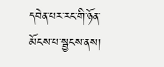དབེན་པར་རང་གི་ཉོན་མོངས་པ་སྦྱངས་ནས།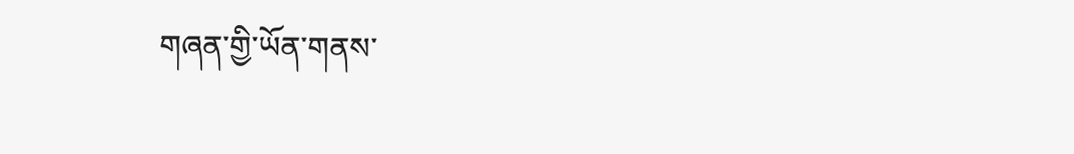གཞན་གྱི་ཡོན་གནས་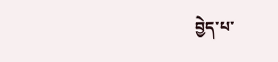བྱེད་པ་